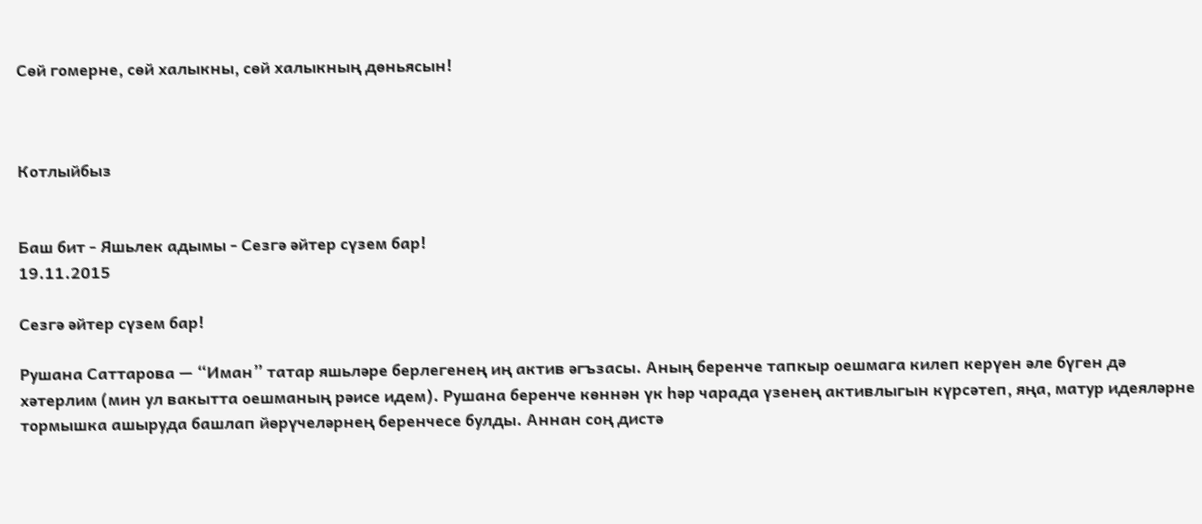Сөй гомерне, сөй халыкны, сөй халыкның дөньясын!



Котлыйбыз


Баш бит - Яшьлек адымы - Сезгә әйтер сүзем бар!
19.11.2015

Сезгә әйтер сүзем бар!

Рушана Саттарова — “Иман” татар яшьләре берлегенең иң актив әгъзасы. Аның беренче тапкыр оешмага килеп керүен әле бүген дә хәтерлим (мин ул вакытта оешманың рәисе идем). Рушана беренче көннән үк һәр чарада үзенең активлыгын күрсәтеп, яңа, матур идеяләрне тормышка ашыруда башлап йөрүчеләрнең беренчесе булды. Аннан соң дистә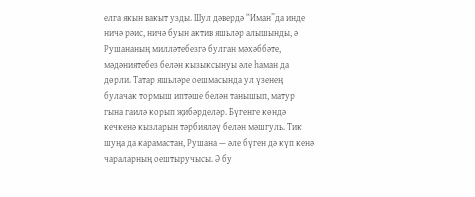елга якын вакыт узды. Шул дәвердә “Иман”да инде ничә рәис, ничә буын актив яшьләр алышынды, ә Рушананың милләтебезгә булган мәхәббәте, мәдәниятебез белән кызыксынуы әле һаман да дөрли. Татар яшьләре оешмасында ул үзенең булачак тормыш иптәше белән танышып, матур гына гаилә корып җибәрделәр. Бүгенге көндә кечкенә кызларын тәрбияләү белән мәшгуль. Тик шуңа да карамастан, Рушана — әле бүген дә күп кенә чараларның оештыручысы. Ә бу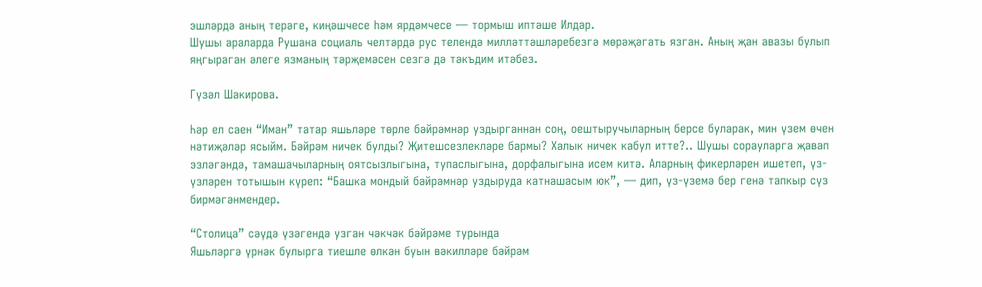эшләрдә аның терәге, киңәшчесе һәм ярдәмчесе — тормыш иптәше Илдар.
Шушы араларда Рушана социаль челтәрдә рус телендә милләттәшләребезгә мөрәҗәгать язган. Аның җан авазы булып яңгыраган әлеге язманың тәрҗемәсен сезгә дә тәкъдим итәбез.

Гүзәл Шакирова.

Һәр ел саен “Иман” татар яшьләре төрле бәйрәмнәр уздырганнан соң, оештыручыларның берсе буларак, мин үзем өчен нәтиҗәләр ясыйм. Бәйрәм ничек булды? Җитешсезлекләре бармы? Халык ничек кабул итте?.. Шушы сорауларга җавап эзләгәндә, тамашачыларның оятсызлыгына, тупаслыгына, дорфалыгына исем китә. Аларның фикерләрен ишетеп, үз-үзләрен тотышын күреп: “Башка мондый бәйрәмнәр уздыруда катнашасым юк”, — дип, үз-үземә бер генә тапкыр сүз бирмәгәнмендер.

“Столица” сәүдә үзәгендә узган чәкчәк бәйрәме турында
Яшьләргә үрнәк булырга тиешле өлкән буын вәкилләре бәйрәм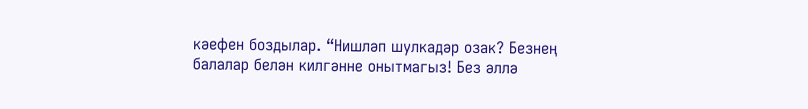кәефен боздылар. “Нишләп шулкадәр озак? Безнең балалар белән килгәнне онытмагыз! Без әллә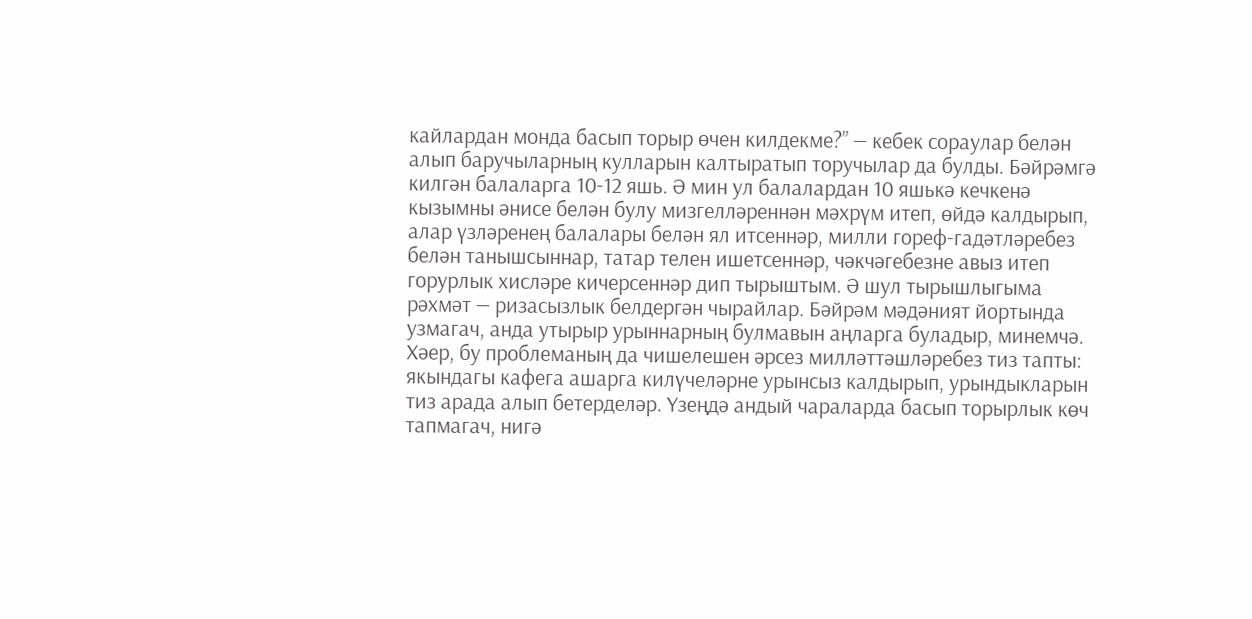кайлардан монда басып торыр өчен килдекме?” — кебек сораулар белән алып баручыларның кулларын калтыратып торучылар да булды. Бәйрәмгә килгән балаларга 10-12 яшь. Ә мин ул балалардан 10 яшькә кечкенә кызымны әнисе белән булу мизгелләреннән мәхрүм итеп, өйдә калдырып, алар үзләренең балалары белән ял итсеннәр, милли гореф-гадәтләребез белән танышсыннар, татар телен ишетсеннәр, чәкчәгебезне авыз итеп горурлык хисләре кичерсеннәр дип тырыштым. Ә шул тырышлыгыма рәхмәт — ризасызлык белдергән чырайлар. Бәйрәм мәдәният йортында узмагач, анда утырыр урыннарның булмавын аңларга буладыр, минемчә. Хәер, бу проблеманың да чишелешен әрсез милләттәшләребез тиз тапты: якындагы кафега ашарга килүчеләрне урынсыз калдырып, урындыкларын тиз арада алып бетерделәр. Үзеңдә андый чараларда басып торырлык көч тапмагач, нигә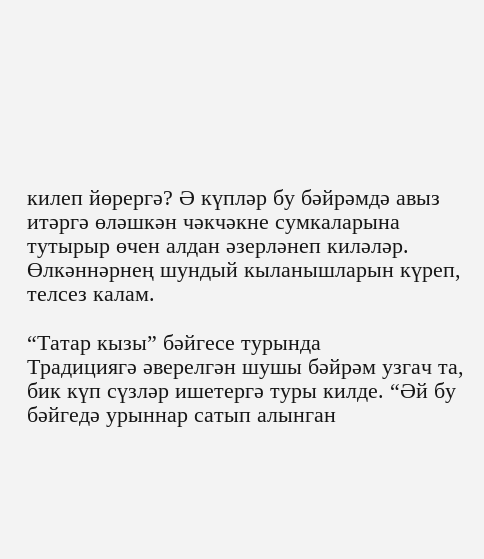килеп йөрергә? Ә күпләр бу бәйрәмдә авыз итәргә өләшкән чәкчәкне сумкаларына тутырыр өчен алдан әзерләнеп киләләр. Өлкәннәрнең шундый кыланышларын күреп, телсез калам.

“Татар кызы” бәйгесе турында
Традициягә әверелгән шушы бәйрәм узгач та, бик күп сүзләр ишетергә туры килде. “Әй бу бәйгедә урыннар сатып алынган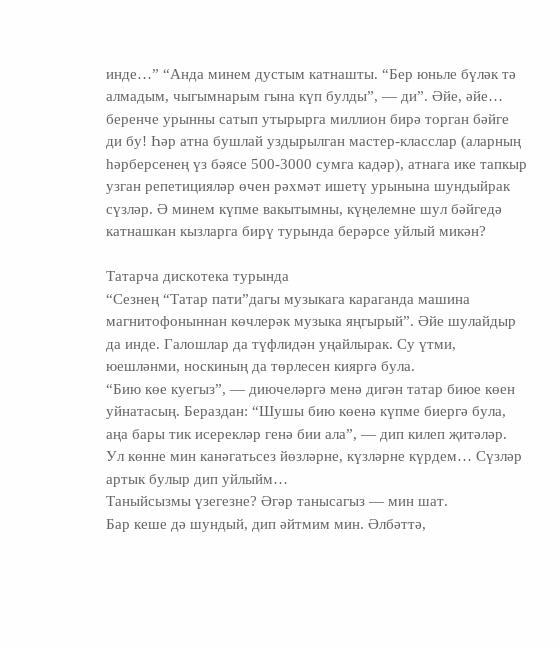инде…” “Анда минем дустым катнашты. “Бер юньле бүләк тә алмадым, чыгымнарым гына күп булды”, — ди”. Әйе, әйе… беренче урынны сатып утырырга миллион бирә торган бәйге ди бу! Һәр атна бушлай уздырылган мастер-класслар (аларның һәрберсенең үз бәясе 500-3000 сумга кадәр), атнага ике тапкыр узган репетицияләр өчен рәхмәт ишетү урынына шундыйрак сүзләр. Ә минем күпме вакытымны, күңелемне шул бәйгедә катнашкан кызларга бирү турында берәрсе уйлый микән?

Татарча дискотека турында
“Сезнең “Татар пати”дагы музыкага караганда машина магнитофоныннан көчлерәк музыка яңгырый”. Әйе шулайдыр да инде. Галошлар да түфлидән уңайлырак. Су үтми, юешләнми, носкиның да төрлесен кияргә була.
“Бию көе куегыз”, — диючеләргә менә дигән татар биюе көен уйнатасың. Бераздан: “Шушы бию көенә күпме биергә була, аңа бары тик исерекләр генә бии ала”, — дип килеп җитәләр. Ул көнне мин канәгатьсез йөзләрне, күзләрне күрдем… Сүзләр артык булыр дип уйлыйм…
Таныйсызмы үзегезне? Әгәр танысагыз — мин шат.
Бар кеше дә шундый, дип әйтмим мин. Әлбәттә,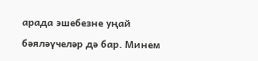арада эшебезне уңай бәяләүчеләр дә бар. Минем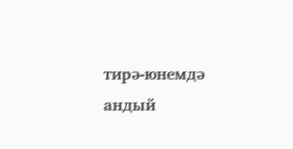тирә-юнемдә андый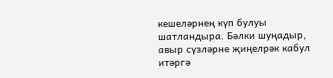кешеләрнең күп булуы шатландыра. Бәлки шуңадыр, авыр сүзләрне җиңелрәк кабул итәргә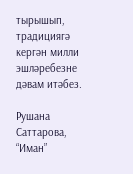тырышып, традициягә кергән милли эшләребезне дәвам итәбез.

Рушана Саттарова, “Иман”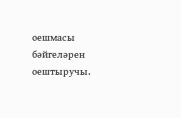оешмасы бәйгеләрен оештыручы.